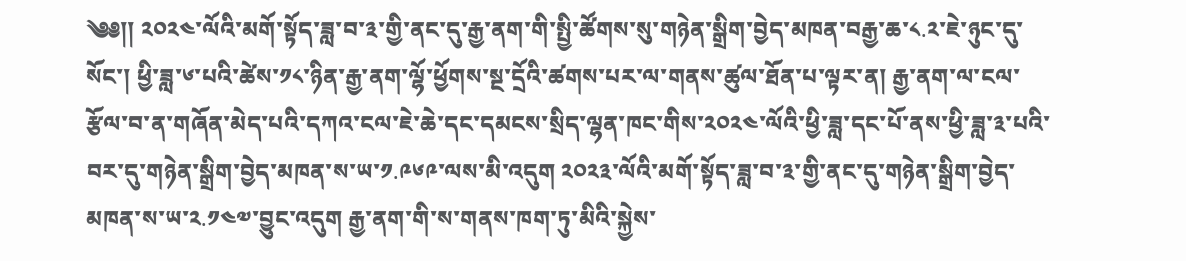༄༅།། ༢༠༢༤་ལོའི་མགོ་སྟོད་ཟླ་བ་༣་གྱི་ནང་དུ་རྒྱ་ནག་གི་སྤྱི་ཚོགས་སུ་གཉེན་སྒྲིག་བྱེད་མཁན་བརྒྱ་ཆ་༨.༢་ཇེ་ཉུང་དུ་སོང་། ཕྱི་ཟླ་༦་པའི་ཚེས་༡༨་ཉིན་རྒྱ་ནག་ལྷོ་ཕྱོགས་སྔ་དྲོའི་ཚགས་པར་ལ་གནས་ཚུལ་ཐོན་པ་ལྟར་ན། རྒྱ་ནག་ལ་ངལ་རྩོལ་བ་ན་གཞོན་མེད་པའི་དཀའ་ངལ་ཇེ་ཆེ་དང་དམངས་སྲིད་ལྷན་ཁང་གིས་༢༠༢༤་ལོའི་ཕྱི་ཟླ་དང་པོ་ནས་ཕྱི་ཟླ་༣་པའི་བར་དུ་གཉེན་སྒྲིག་བྱེད་མཁན་ས་ཡ་༡.༩༦༩་ལས་མི་འདུག ༢༠༢༣་ལོའི་མགོ་སྟོད་ཟླ་བ་༣་གྱི་ནང་དུ་གཉེན་སྒྲིག་བྱེད་མཁན་ས་ཡ་༢.༡༤༧་བྱུང་འདུག རྒྱ་ནག་གི་ས་གནས་ཁག་ཏུ་མིའི་སྐྱེས་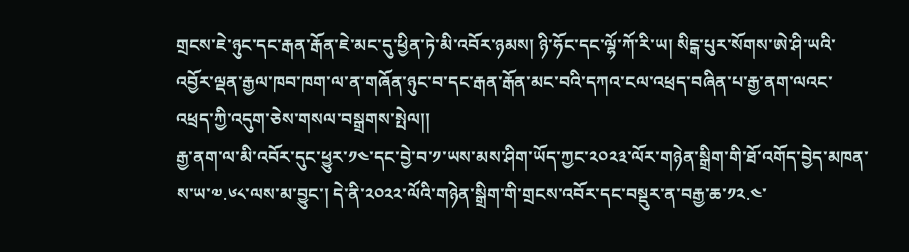གྲངས་ཇེ་ཉུང་དང་རྒན་རྒོན་ཇེ་མང་དུ་ཕྱིན་ཏེ་མི་འབོར་ཉམས། ཉི་ཧོང་དང་ལྷོ་ཀོ་རི་ཡ། སིངྒ་པུར་སོགས་ཨེ་ཤི་ཡའི་འབྱོར་ལྡན་རྒྱལ་ཁབ་ཁག་ལ་ན་གཞོན་ཉུང་བ་དང་རྒན་རྒོན་མང་བའི་དཀའ་ངལ་འཕྲད་བཞིན་པ་རྒྱ་ནག་ལའང་འཕྲད་ཀྱི་འདུག་ཅེས་གསལ་བསྒྲགས་སྤེལ།།
རྒྱ་ནག་ལ་མི་འབོར་དུང་ཕྱུར་༡༤་དང་བྱེ་བ་༡་ཡས་མས་ཤིག་ཡོད་ཀྱང་༢༠༢༣་ལོར་གཉེན་སྒྲིག་གི་ཐོ་འགོད་བྱེད་མཁན་ས་ཡ་༧.༦༨་ལས་མ་བྱུང་། དེ་ནི་༢༠༢༢་ལོའི་གཉེན་སྒྲིག་གི་གྲངས་འབོར་དང་བསྡུར་ན་བརྒྱ་ཆ་༡༢.༤་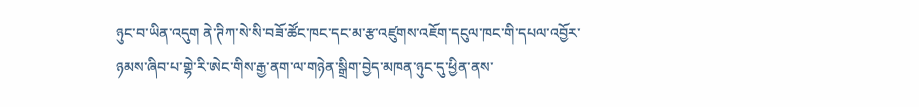ཉུང་བ་ཡིན་འདུག ནེ་ཊིཀ་སེ་སི་བཟོ་ཚོང་ཁང་དང་མ་རྩ་འཛུགས་འཇོག་དངུལ་ཁང་གི་དཔལ་འབྱོར་ཉམས་ཞིབ་པ་གྷེ་རི་ཨེང་གིས་རྒྱ་ནག་ལ་གཉེན་སྒྲིག་བྱེད་མཁན་ཉུང་དུ་ཕྱིན་ནས་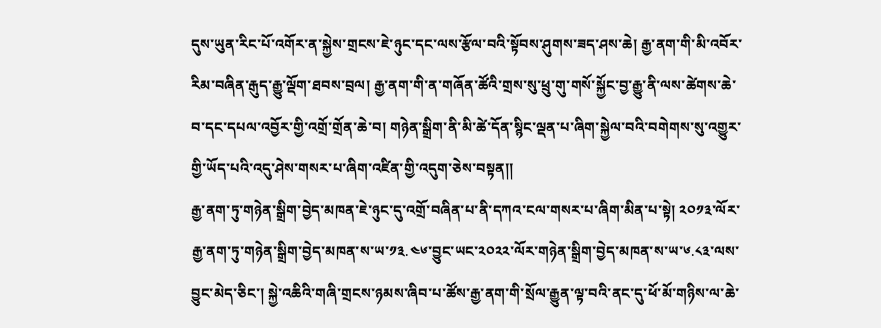དུས་ཡུན་རིང་པོ་འགོར་ན་སྐྱེས་གྲངས་ཇེ་ཉུང་དང་ལས་རྩོལ་བའི་སྟོབས་ཤུགས་ཟད་ཤས་ཆེ། རྒྱ་ནག་གི་མི་འབོར་རིམ་བཞིན་རྒུད་རྒྱུ་ལྡོག་ཐབས་བྲལ། རྒྱ་ནག་གི་ན་གཞོན་ཚོའི་གྲས་སུ་ཕྲུ་གུ་གསོ་སྐྱོང་བྱ་རྒྱུ་ནི་ལས་ཚེགས་ཆེ་བ་དང་དཔལ་འབྱོར་གྱི་འགྲོ་གྲོན་ཆེ་བ། གཉེན་སྒྲིག་ནི་མི་ཚེ་དོན་སྙིང་ལྡན་པ་ཞིག་སྐྱེལ་བའི་བགེགས་སུ་འགྱུར་གྱི་ཡོད་པའི་འདུ་ཤེས་གསར་པ་ཞིག་འཛིན་གྱི་འདུག་ཅེས་བསྟན།།
རྒྱ་ནག་ཏུ་གཉེན་སྒྲིག་བྱེད་མཁན་ཇེ་ཉུང་དུ་འགྲོ་བཞིན་པ་ནི་དཀའ་ངལ་གསར་པ་ཞིག་མིན་པ་སྟེ། ༢༠༡༣་ལོར་རྒྱ་ནག་ཏུ་གཉེན་སྒྲིག་བྱེད་མཁན་ས་ཡ་༡༣.༤༦་བྱུང་ཡང་༢༠༢༢་ལོར་གཉེན་སྒྲིག་བྱེད་མཁན་ས་ཡ་༦.༨༣་ལས་བྱུང་མེད་ཅིང་། སྐྱེ་འཆིའི་གཞི་གྲངས་ཉམས་ཞིབ་པ་ཚོས་རྒྱ་ནག་གི་སྲོལ་རྒྱུན་ལྟ་བའི་ནང་དུ་ཕོ་མོ་གཉིས་ལ་ཆེ་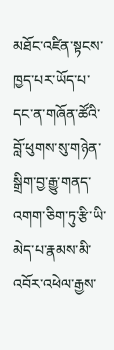མཐོང་འཛིན་སྟངས་ཁྱད་པར་ཡོད་པ་དང་ན་གཞོན་ཚོའི་བློ་ཕུགས་སུ་གཉེན་སྒྲིག་བྱ་རྒྱུ་གནད་འགག་ཅིག་ཏུ་རྩི་ཡི་མེད་པ་རྣམས་མི་འབོར་འཕེལ་རྒྱས་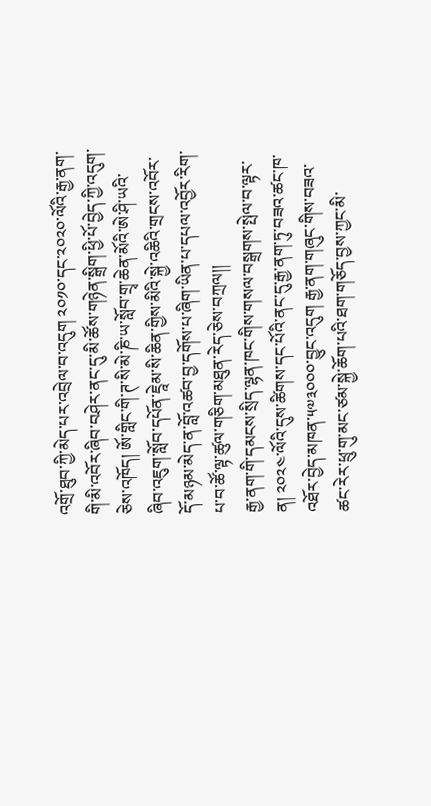འགྲོ་ཐུབ་ཀྱི་མེད་པར་འབྲེལ་བ་འདུག ༢༠༡༠་དང་༢༠༢༠་ལོའི་རྒྱ་ནག་གི་མི་འབོར་ཞིབ་བཤེར་ནང་དུ་མི་ཚོས་གཉེན་སྒྲིག་ཕྱི་པོ་བྱེད་ཀྱི་འདུག་ཅེས་འཁོད། ཨོ་གླིང་གི་ཊ་སི་མེ་ཎི་ཡ་སློབ་གྲྭ་ཆེན་མོའི་ཨེ་ཤི་ཡའི་ཞིབ་འཇུག་སློབ་དཔོན་ཇཱེམ་སི་ཆིན་གྱིས་མིའི་སྐྱེ་འཆིའི་གྲངས་འབོར་དོ་མཉམ་མེད་ན་བློ་འཚབ་བྱ་དགོས་པ་ཞིག་ཡིན་པ་དཔལ་འབྱོར་རིག་པ་བ་ཚོ་ལྟ་ཚུལ་གཅིག་མཐུན་རེད་ཅེས་བཀྲལ།།
རྒྱ་ནག་གི་དམངས་སྲིད་ལྷན་ཁང་གིས་གསལ་བསྒྲགས་སྤེལ་བ་ལྟར་ན། ༢༠༢༤་ལོའི་དུས་ཚིགས་དང་པོའི་ནང་དུ་རྒྱ་ནག་ཏུ་བཟའ་ཚང་ཁ་འཐོར་བྱེད་མཁན་༥༧༣༠༠༠་བྱུང་འདུག རྒྱ་ནག་གཞུང་གིས་བཟའ་ཚང་རེར་ཕྲུ་གུ་མང་ཙམ་སྐྱེ་ཆོག་པའི་ཐག་གཅོད་བྱས་ཀྱང་མི་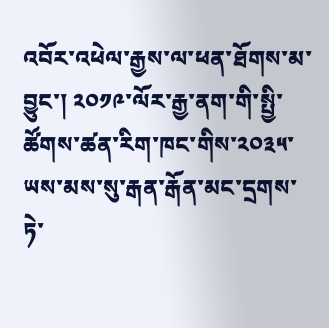འབོར་འཕེལ་རྒྱས་ལ་ཕན་ཐོགས་མ་བྱུང་། ༢༠༡༩་ལོར་རྒྱ་ནག་གི་སྤྱི་ཚོགས་ཚན་རིག་ཁང་གིས་༢༠༣༥་ཡས་མས་སུ་རྒན་རྒོན་མང་དྲགས་ཏེ་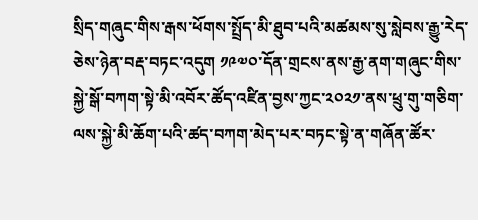སྲིད་གཞུང་གིས་རྒས་ཕོགས་སྤྲོད་མི་ཐུབ་པའི་མཚམས་སུ་སླེབས་རྒྱུ་རེད་ཅེས་ཉེན་བརྡ་བཏང་འདུག ༡༩༧༠་དོན་གྲངས་ནས་རྒྱ་ནག་གཞུང་གིས་སྐྱེ་སྒོ་བཀག་སྟེ་མི་འབོར་ཚོད་འཛིན་བྱས་ཀྱང་༢༠༢༡་ནས་ཕྲུ་གུ་གཅིག་ལས་སྐྱེ་མི་ཆོག་པའི་ཚད་བཀག་མེད་པར་བཏང་སྟེ་ན་གཞོན་ཚོར་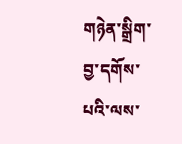གཉེན་སྒྲིག་བྱ་དགོས་པའི་ལས་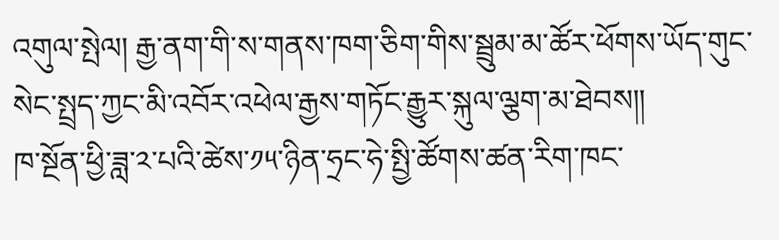འགུལ་སྤེལ། རྒྱ་ནག་གི་ས་གནས་ཁག་ཅིག་གིས་སྦྲུམ་མ་ཚོར་ཕོགས་ཡོད་གུང་སེང་སྤྲད་ཀྱང་མི་འབོར་འཕེལ་རྒྱས་གཏོང་རྒྱུར་སྐུལ་ལྕག་མ་ཐེབས།།
ཁ་སྔོན་ཕྱི་ཟླ་༢་པའི་ཚེས་༡༥་ཉིན་ཧྲང་ཧེ་སྤྱི་ཚོགས་ཚན་རིག་ཁང་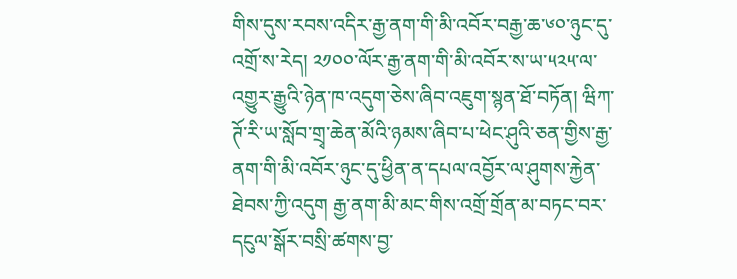གིས་དུས་རབས་འདིར་རྒྱ་ནག་གི་མི་འབོར་བརྒྱ་ཆ་༦༠་ཉུང་དུ་འགྲོ་ས་རེད། ༢༡༠༠་ལོར་རྒྱ་ནག་གི་མི་འབོར་ས་ཡ་༥༢༥་ལ་འགྱུར་རྒྱུའི་ཉེན་ཁ་འདུག་ཅེས་ཞིབ་འཇུག་སྙན་ཐོ་བཏོན། ཝིཀ་ཊོ་རི་ཡ་སློབ་གྲྭ་ཆེན་མོའི་ཉམས་ཞིབ་པ་ཕེང་ཤུའི་ཅན་གྱིས་རྒྱ་ནག་གི་མི་འབོར་ཉུང་དུ་ཕྱིན་ན་དཔལ་འབྱོར་ལ་ཤུགས་རྐྱེན་ཐེབས་ཀྱི་འདུག རྒྱ་ནག་མི་མང་གིས་འགྲོ་གྲོན་མ་བཏང་བར་དངུལ་སྒོར་བསྲི་ཚགས་བྱ་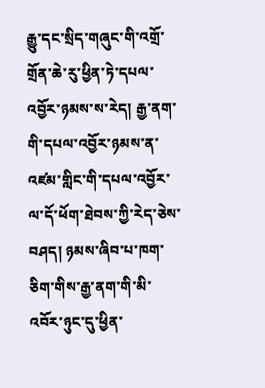རྒྱུ་དང་སྲིད་གཞུང་གི་འགྲོ་གྲོན་ཆེ་རུ་ཕྱིན་ཏེ་དཔལ་འབྱོར་ཉམས་ས་རེད། རྒྱ་ནག་གི་དཔལ་འབྱོར་ཉམས་ན་འཛམ་གླིང་གི་དཔལ་འབྱོར་ལ་དོ་ཕོག་ཐེབས་ཀྱི་རེད་ཅེས་བཤད། ཉམས་ཞིབ་པ་ཁག་ཅིག་གིས་རྒྱ་ནག་གི་མི་འབོར་ཉུང་དུ་ཕྱིན་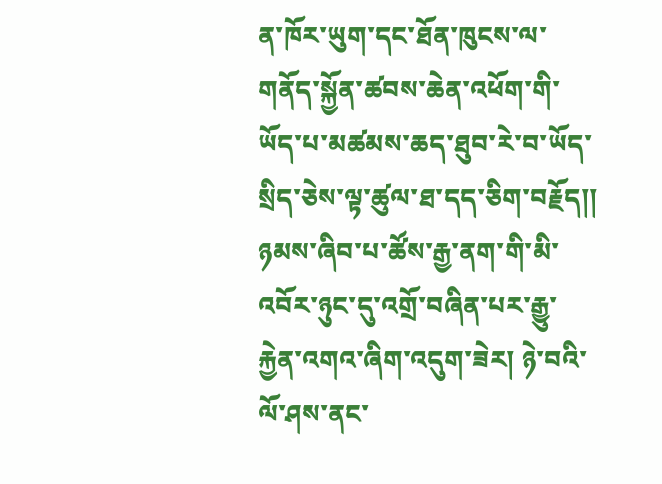ན་ཁོར་ཡུག་དང་ཐོན་ཁུངས་ལ་གནོད་སྐྱོན་ཚབས་ཆེན་འཕོག་གི་ཡོད་པ་མཚམས་ཆད་ཐུབ་རེ་བ་ཡོད་སྲིད་ཅེས་ལྟ་ཚུལ་ཐ་དད་ཅིག་བརྗོད།།
ཉམས་ཞིབ་པ་ཚོས་རྒྱ་ནག་གི་མི་འབོར་ཉུང་དུ་འགྲོ་བཞིན་པར་རྒྱུ་རྐྱེན་འགའ་ཞིག་འདུག་ཟེར། ཉེ་བའི་ལོ་ཤས་ནང་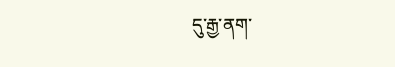དུ་རྒྱ་ནག་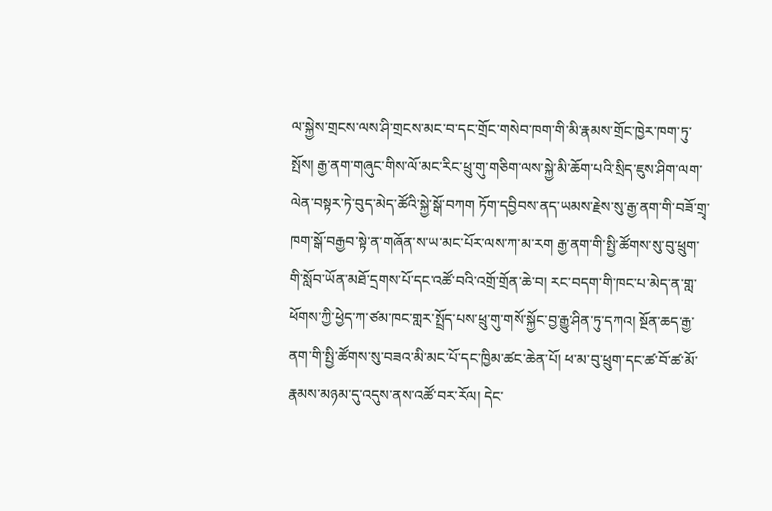ལ་སྐྱེས་གྲངས་ལས་ཤི་གྲངས་མང་བ་དང་གྲོང་གསེབ་ཁག་གི་མི་རྣམས་གྲོང་ཁྱེར་ཁག་ཏུ་སྤོས། རྒྱ་ནག་གཞུང་གིས་ལོ་མང་རིང་ཕྲུ་གུ་གཅིག་ལས་སྐྱེ་མི་ཆོག་པའི་སྲིད་ཇུས་ཤིག་ལག་ལེན་བསྟར་ཏེ་བུད་མེད་ཚོའི་སྐྱེ་སྒོ་བཀག ཏོག་དབྱིབས་ནད་ཡམས་རྗེས་སུ་རྒྱ་ནག་གི་བཟོ་གྲྭ་ཁག་སྒོ་བརྒྱབ་སྟེ་ན་གཞོན་ས་ཡ་མང་པོར་ལས་ཀ་མ་རག རྒྱ་ནག་གི་སྤྱི་ཚོགས་སུ་བུ་ཕྲུག་གི་སློབ་ཡོན་མཐོ་དྲགས་པོ་དང་འཚོ་བའི་འགྲོ་གྲོན་ཆེ་བ། རང་བདག་གི་ཁང་པ་མེད་ན་གླ་ཕོགས་ཀྱི་ཕྱེད་ཀ་ཙམ་ཁང་གླར་སྤྲོད་པས་ཕྲུ་གུ་གསོ་སྐྱོང་བྱ་རྒྱུ་ཤིན་ཏུ་དཀའ། སྔོན་ཆད་རྒྱ་ནག་གི་སྤྱི་ཚོགས་སུ་བཟའ་མི་མང་པོ་དང་ཁྱིམ་ཚང་ཆེན་པོ། ཕ་མ་བུ་ཕྲུག་དང་ཚ་བོ་ཚ་མོ་རྣམས་མཉམ་དུ་འདུས་ནས་འཚོ་བར་རོལ། དེང་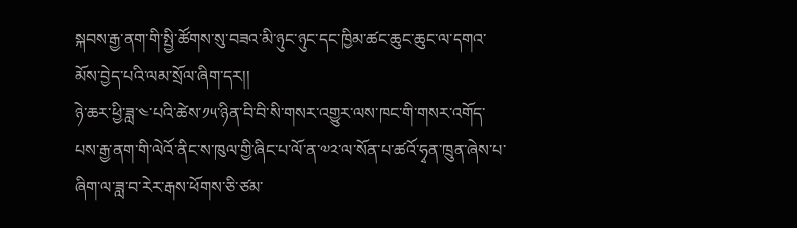སྐབས་རྒྱ་ནག་གི་སྤྱི་ཚོགས་སུ་བཟའ་མི་ཉུང་ཉུང་དང་ཁྱིམ་ཚང་ཆུང་ཆུང་ལ་དགའ་མོས་བྱེད་པའི་ལམ་སྲོལ་ཞིག་དར།།
ཉེ་ཆར་ཕྱི་ཟླ་༤་པའི་ཚེས་༡༥་ཉིན་བི་བི་སི་གསར་འགྱུར་ལས་ཁང་གི་གསར་འགོད་པས་རྒྱ་ནག་གི་ལེའོ་ནིང་ས་ཁུལ་གྱི་ཞིང་པ་ལོ་ན་༧༢་ལ་སོན་པ་ཚའོ་ཧྭན་ཁྲུན་ཞེས་པ་ཞིག་ལ་ཟླ་བ་རེར་རྒས་ཕོགས་ཅི་ཙམ་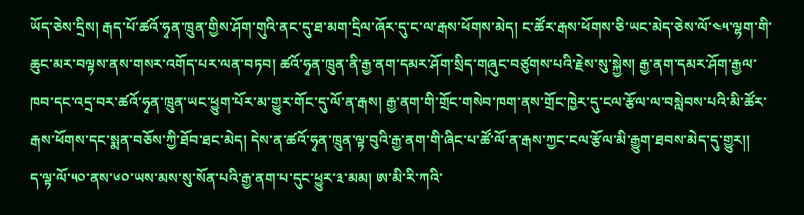ཡོད་ཅེས་དྲིས། རྒད་པོ་ཚའོ་ཧྭན་ཁྲུན་གྱིས་ཤོག་གུའི་ནང་དུ་ཐ་མག་དྲིལ་ཞོར་དུ་ང་ལ་རྒས་ཕོགས་མེད། ང་ཚོར་རྒས་ཕོགས་ཅི་ཡང་མེད་ཅེས་ལོ་༤༥་ལྷག་གི་ཆུང་མར་བལྟས་ནས་གསར་འགོད་པར་ལན་བཏབ། ཚའོ་ཧྭན་ཁྲུན་ནི་རྒྱ་ནག་དམར་ཤོག་སྲིད་གཞུང་བཙུགས་པའི་རྗེས་སུ་སྐྱེས། རྒྱ་ནག་དམར་ཤོག་རྒྱལ་ཁབ་དང་འདྲ་བར་ཚའོ་ཧྭན་ཁྲུན་ཡང་ཕྱུག་པོར་མ་གྱུར་གོང་དུ་ལོ་ན་རྒས། རྒྱ་ནག་གི་གྲོང་གསེབ་ཁག་ནས་གྲོང་ཁྱེར་དུ་ངལ་རྩོལ་ལ་བསླེབས་པའི་མི་ཚོར་རྒས་ཕོགས་དང་སྨན་བཅོས་ཀྱི་ཐོབ་ཐང་མེད། དེས་ན་ཚའོ་ཧྭན་ཁྲུན་ལྟ་བུའི་རྒྱ་ནག་གི་ཞིང་པ་ཚོ་ལོ་ན་རྒས་ཀྱང་ངལ་རྩོལ་མི་རྒྱུག་ཐབས་མེད་དུ་གྱུར།།
ད་ལྟ་ལོ་༥༠་ནས་༦༠་ཡས་མས་སུ་སོན་པའི་རྒྱ་ནག་པ་དུང་ཕྱུར་༣་མམ། ཨ་མི་རི་ཀའི་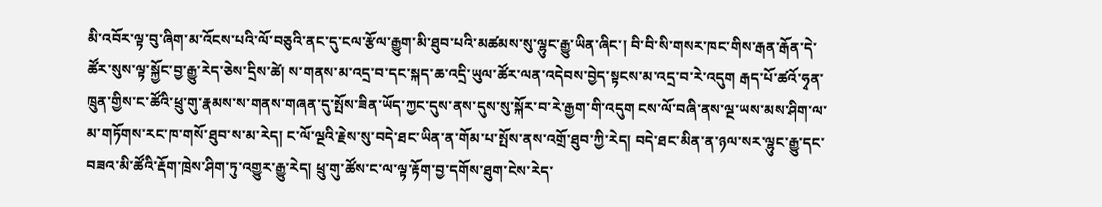མི་འབོར་ལྟ་བུ་ཞིག་མ་འོངས་པའི་ལོ་བཅུའི་ནང་དུ་ངལ་རྩོལ་རྒྱུག་མི་ཐུབ་པའི་མཚམས་སུ་ལྷུང་རྒྱུ་ཡིན་ཞིང་། བི་བི་སི་གསར་ཁང་གིས་རྒན་རྒོན་དེ་ཚོར་སུས་ལྟ་སྐྱོང་བྱ་རྒྱུ་རེད་ཅེས་དྲིས་ཚེ། ས་གནས་མ་འདྲ་བ་དང་སྐད་ཆ་འདྲི་ཡུལ་ཚོར་ལན་འདེབས་བྱེད་སྟངས་མ་འདྲ་བ་རེ་འདུག རྒད་པོ་ཚའོ་ཧྭན་ཁྲུན་གྱིས་ང་ཚོའི་ཕྲུ་གུ་རྣམས་ས་གནས་གཞན་དུ་སྤོས་ཟིན་ཡོད་ཀྱང་དུས་ནས་དུས་སུ་སྐོར་བ་རེ་རྒྱག་གི་འདུག ངས་ལོ་བཞི་ནས་ལྔ་ཡས་མས་ཤིག་ལ་མ་གཏོགས་རང་ཁ་གསོ་ཐུབ་ས་མ་རེད། ང་ལོ་ལྔའི་རྗེས་སུ་བདེ་ཐང་ཡིན་ན་གོམ་པ་སྤོས་ནས་འགྲོ་ཐུབ་ཀྱི་རེད། བདེ་ཐང་མིན་ན་ཉལ་སར་ལྷུང་རྒྱུ་དང་བཟའ་མི་ཚོའི་རྡོག་ཁྲེས་ཤིག་ཏུ་འགྱུར་རྒྱུ་རེད། ཕྲུ་གུ་ཚོས་ང་ལ་ལྟ་རྟོག་བྱ་དགོས་ཐུག་ངེས་རེད་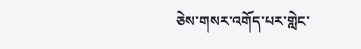ཅེས་གསར་འགོད་པར་གླེང་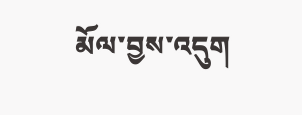མོལ་བྱས་འདུག